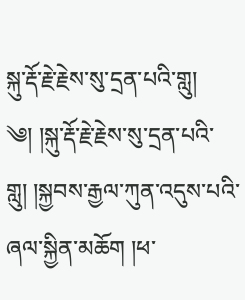སྐུ་རྡོ་རྗེ་རྗེས་སུ་དྲན་པའི་གླུ།
༄། །སྐུ་རྡོ་རྗེ་རྗེས་སུ་དྲན་པའི་གླུ། །སྐྱབས་རྒྱལ་ཀུན་འདུས་པའི་ཞལ་སྐྱིན་མཆོག །ཕ་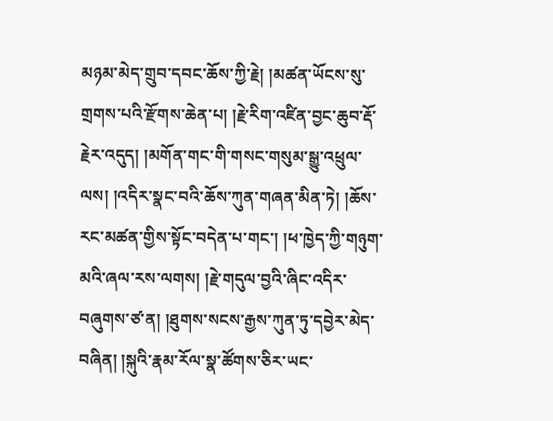མཉམ་མེད་གྲུབ་དབང་ཆོས་ཀྱི་རྗེ། །མཚན་ཡོངས་སུ་གྲགས་པའི་རྫོགས་ཆེན་པ། །རྗེ་རིག་འཛིན་བྱང་ཆུབ་རྡོ་རྗེར་འདུད། །མགོན་གང་གི་གསང་གསུམ་སྒྱུ་འཕྲུལ་ལས། །འདིར་སྣང་བའི་ཆོས་ཀུན་གཞན་མིན་ཏེ། །ཆོས་རང་མཚན་གྱིས་སྟོང་བདེན་པ་གང་། །ཕ་ཁྱེད་ཀྱི་གཉུག་མའི་ཞལ་རས་ལགས། །རྗེ་གདུལ་བྱའི་ཞིང་འདིར་བཞུགས་ཙ་ན། །ཐུགས་སངས་རྒྱས་ཀུན་ཏུ་དབྱེར་མེད་བཞིན། །སྐུའི་རྣམ་རོལ་སྣ་ཚོགས་ཅིར་ཡང་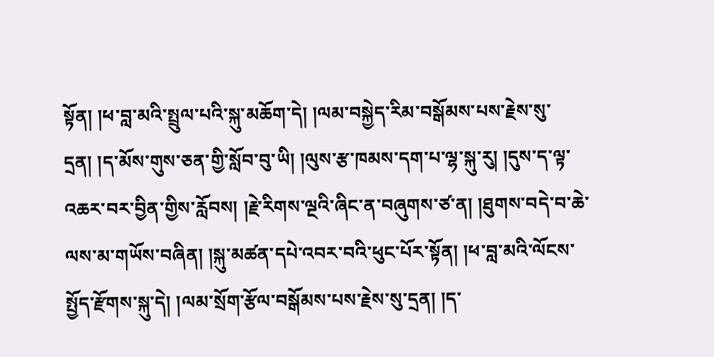སྟོན། །ཕ་བླ་མའི་སྤྲུལ་པའི་སྐུ་མཆོག་དེ། །ལམ་བསྐྱེད་རིམ་བསྒོམས་པས་རྗེས་སུ་དྲན། །ད་མོས་གུས་ཅན་གྱི་སློབ་བུ་ཡི། །ལུས་རྩ་ཁམས་དག་པ་ལྷ་སྐུ་རུ། །དུས་ད་ལྟ་འཆར་བར་བྱིན་གྱིས་རློབས། །རྗེ་རིགས་ལྔའི་ཞིང་ན་བཞུགས་ཙ་ན། །ཐུགས་བདེ་བ་ཆེ་ལས་མ་གཡོས་བཞིན། །སྐུ་མཚན་དཔེ་འབར་བའི་ཕུང་པོར་སྟོན། །ཕ་བླ་མའི་ལོངས་སྤྱོད་རྫོགས་སྐུ་དེ། །ལམ་སྲོག་རྩོལ་བསྒོམས་པས་རྗེས་སུ་དྲན། །ད་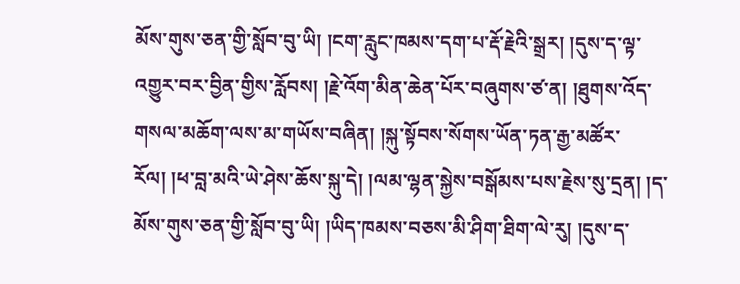མོས་གུས་ཅན་གྱི་སློབ་བུ་ཡི། །ངག་རླུང་ཁམས་དག་པ་རྡོ་རྗེའི་སྒྲར། །དུས་ད་ལྟ་འགྱུར་བར་བྱིན་གྱིས་རློབས། །རྗེ་འོག་མིན་ཆེན་པོར་བཞུགས་ཙ་ན། །ཐུགས་འོད་གསལ་མཆོག་ལས་མ་གཡོས་བཞིན། །སྐུ་སྟོབས་སོགས་ཡོན་ཏན་རྒྱ་མཚོར་རོལ། །ཕ་བླ་མའི་ཡེ་ཤེས་ཆོས་སྐུ་དེ། །ལམ་ལྷན་སྐྱེས་བསྒོམས་པས་རྗེས་སུ་དྲན། །ད་མོས་གུས་ཅན་གྱི་སློབ་བུ་ཡི། །ཡིད་ཁམས་བཅས་མི་ཤིག་ཐིག་ལེ་རུ། །དུས་ད་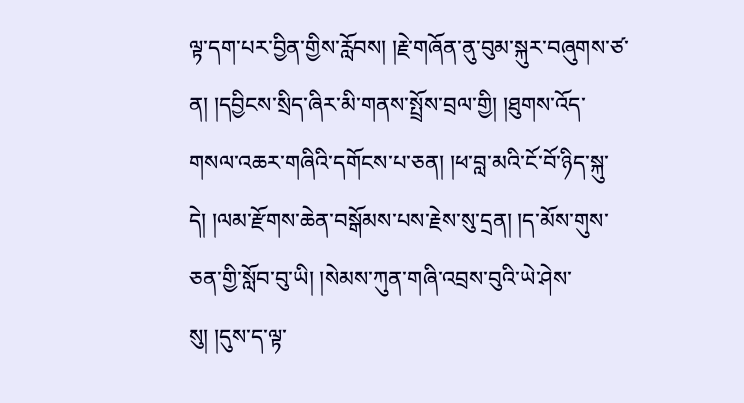ལྟ་དག་པར་བྱིན་གྱིས་རློབས། །རྗེ་གཞོན་ནུ་བུམ་སྐུར་བཞུགས་ཙ་ན། །དབྱིངས་སྲིད་ཞིར་མི་གནས་སྤྲོས་བྲལ་གྱི། །ཐུགས་འོད་གསལ་འཆར་གཞིའི་དགོངས་པ་ཅན། །ཕ་བླ་མའི་ངོ་བོ་ཉིད་སྐུ་དེ། །ལམ་རྫོགས་ཆེན་བསྒོམས་པས་རྗེས་སུ་དྲན། །ད་མོས་གུས་ཅན་གྱི་སློབ་བུ་ཡི། །སེམས་ཀུན་གཞི་འབྲས་བུའི་ཡེ་ཤེས་སུ། །དུས་ད་ལྟ་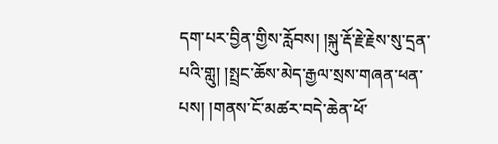དག་པར་བྱིན་གྱིས་རློབས། །སྐུ་རྡོ་རྗེ་རྗེས་སུ་དྲན་པའི་གླུ། །སྤྲང་ཆོས་མེད་རྒྱལ་སྲས་གཞན་ཕན་པས། །གནས་ངོ་མཚར་བདེ་ཆེན་ཕོ་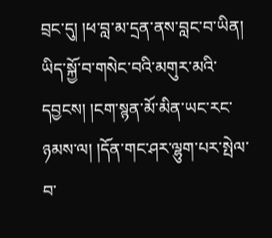བྲང་དུ། །ཕ་བླ་མ་དྲན་ནས་བླང་བ་ཡིན། ཡིད་སྐྱོ་བ་གསེང་བའི་མགུར་མའི་དབྱངས། །ངག་སྙན་མོ་མིན་ཡང་རང་ཉམས་ལ། །དོན་གང་ཤར་ལྷུག་པར་སྤེལ་བ་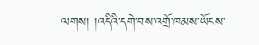ལགས། །འདིའི་དགེ་བས་འགྲོ་ཁམས་ཡོངས་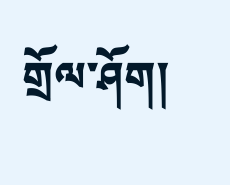གྲོལ་ཤོག།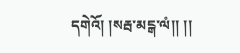དགེའོ། །སརྦ་མངྒ་ལཾ།། །།